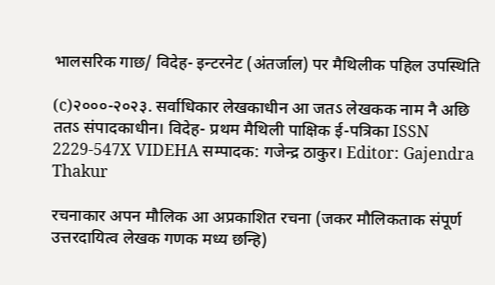भालसरिक गाछ/ विदेह- इन्टरनेट (अंतर्जाल) पर मैथिलीक पहिल उपस्थिति

(c)२०००-२०२३. सर्वाधिकार लेखकाधीन आ जतऽ लेखकक नाम नै अछि ततऽ संपादकाधीन। विदेह- प्रथम मैथिली पाक्षिक ई-पत्रिका ISSN 2229-547X VIDEHA सम्पादक: गजेन्द्र ठाकुर। Editor: Gajendra Thakur

रचनाकार अपन मौलिक आ अप्रकाशित रचना (जकर मौलिकताक संपूर्ण उत्तरदायित्व लेखक गणक मध्य छन्हि)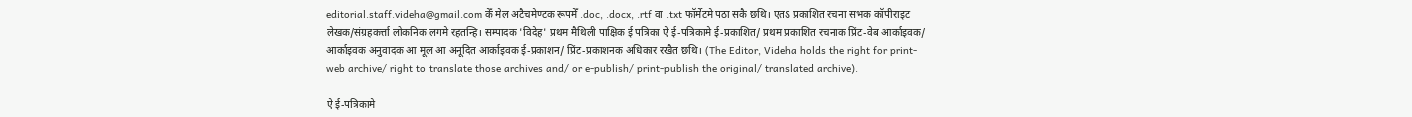editorial.staff.videha@gmail.com केँ मेल अटैचमेण्टक रूपमेँ .doc, .docx, .rtf वा .txt फॉर्मेटमे पठा सकै छथि। एतऽ प्रकाशित रचना सभक कॉपीराइट लेखक/संग्रहकर्त्ता लोकनिक लगमे रहतन्हि। सम्पादक 'विदेह' प्रथम मैथिली पाक्षिक ई पत्रिका ऐ ई-पत्रिकामे ई-प्रकाशित/ प्रथम प्रकाशित रचनाक प्रिंट-वेब आर्काइवक/ आर्काइवक अनुवादक आ मूल आ अनूदित आर्काइवक ई-प्रकाशन/ प्रिंट-प्रकाशनक अधिकार रखैत छथि। (The Editor, Videha holds the right for print-web archive/ right to translate those archives and/ or e-publish/ print-publish the original/ translated archive).

ऐ ई-पत्रिकामे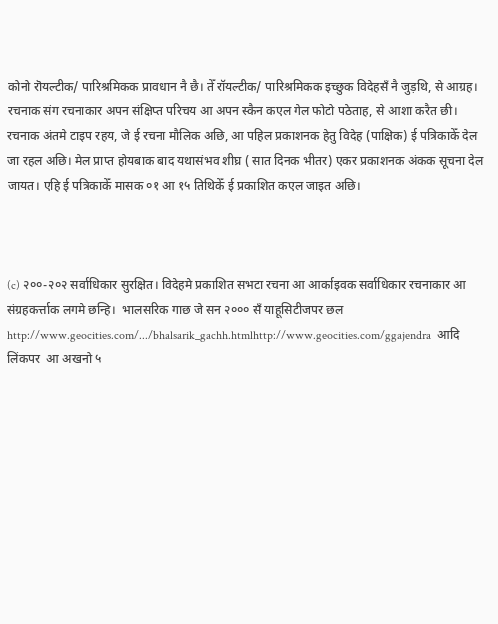कोनो रॊयल्टीक/ पारिश्रमिकक प्रावधान नै छै। तेँ रॉयल्टीक/ पारिश्रमिकक इच्छुक विदेहसँ नै जुड़थि, से आग्रह। रचनाक संग रचनाकार अपन संक्षिप्त परिचय आ अपन स्कैन कएल गेल फोटो पठेताह, से आशा करैत छी। रचनाक अंतमे टाइप रहय, जे ई रचना मौलिक अछि, आ पहिल प्रकाशनक हेतु विदेह (पाक्षिक) ई पत्रिकाकेँ देल जा रहल अछि। मेल प्राप्त होयबाक बाद यथासंभव शीघ्र ( सात दिनक भीतर) एकर प्रकाशनक अंकक सूचना देल जायत। एहि ई पत्रिकाकेँ मासक ०१ आ १५ तिथिकेँ ई प्रकाशित कएल जाइत अछि।



(c) २००-२०२ सर्वाधिकार सुरक्षित। विदेहमे प्रकाशित सभटा रचना आ आर्काइवक सर्वाधिकार रचनाकार आ संग्रहकर्त्ताक लगमे छन्हि।  भालसरिक गाछ जे सन २००० सँ याहूसिटीजपर छल http://www.geocities.com/.../bhalsarik_gachh.htmlhttp://www.geocities.com/ggajendra  आदि लिंकपर  आ अखनो ५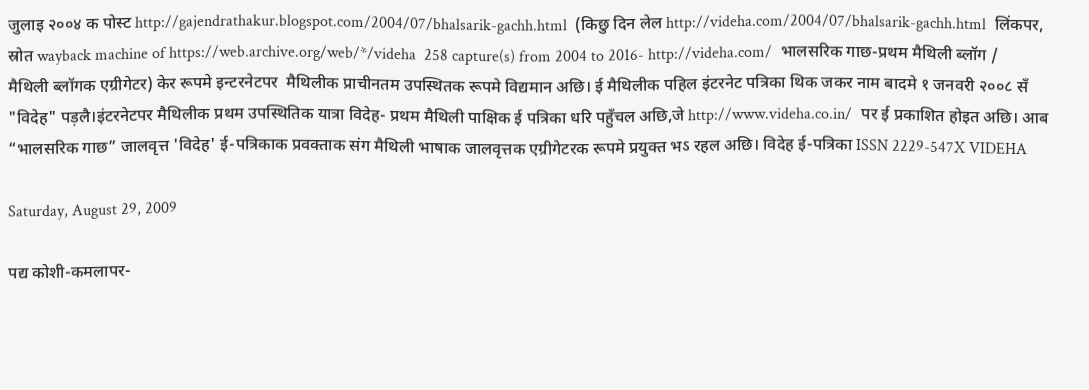जुलाइ २००४ क पोस्ट http://gajendrathakur.blogspot.com/2004/07/bhalsarik-gachh.html  (किछु दिन लेल http://videha.com/2004/07/bhalsarik-gachh.html  लिंकपर, स्रोत wayback machine of https://web.archive.org/web/*/videha  258 capture(s) from 2004 to 2016- http://videha.com/  भालसरिक गाछ-प्रथम मैथिली ब्लॉग / मैथिली ब्लॉगक एग्रीगेटर) केर रूपमे इन्टरनेटपर  मैथिलीक प्राचीनतम उपस्थितक रूपमे विद्यमान अछि। ई मैथिलीक पहिल इंटरनेट पत्रिका थिक जकर नाम बादमे १ जनवरी २००८ सँ "विदेह" पड़लै।इंटरनेटपर मैथिलीक प्रथम उपस्थितिक यात्रा विदेह- प्रथम मैथिली पाक्षिक ई पत्रिका धरि पहुँचल अछि,जे http://www.videha.co.in/  पर ई प्रकाशित होइत अछि। आब “भालसरिक गाछ” जालवृत्त 'विदेह' ई-पत्रिकाक प्रवक्ताक संग मैथिली भाषाक जालवृत्तक एग्रीगेटरक रूपमे प्रयुक्त भऽ रहल अछि। विदेह ई-पत्रिका ISSN 2229-547X VIDEHA

Saturday, August 29, 2009

पद्य कोशी-कमलापर-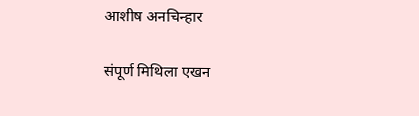आशीष अनचिन्हार

संपूर्ण मिथिला एखन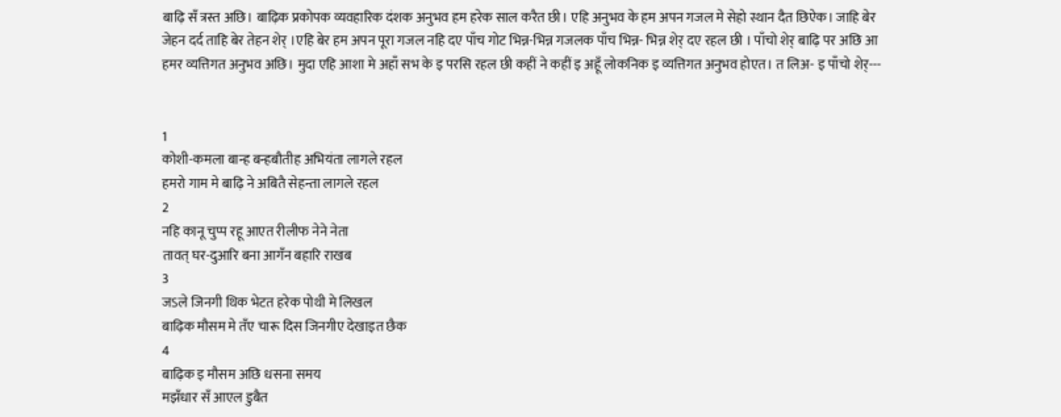बाढ़ि सँ त्रस्त अछि। बाढ़िक प्रकोपक व्यवहारिक दंशक अनुभव हम हरेक साल करैत छी। एहि अनुभव के हम अपन गजल मे सेहो स्थान दैत छिऐक। जाहि बेर जेहन दर्द ताहि बेर तेहन शेर् ।एहि बेर हम अपन पूरा गजल नहि दए पाँच गोट भिन्न-भिन्न गजलक पाँच भिन्न- भिन्न शेर् दए रहल छी । पाँचो शेर् बाढ़ि पर अछि आ हमर व्यत्तिगत अनुभव अछि। मुदा एहि आशा मे अहाँ सभ के इ परसि रहल छी कहीं ने कहीं इ अहूँ लोकनिक इ व्यत्तिगत अनुभव होएत। त लिअ- इ पाँचो शेर्---


1
कोशी-कमला बान्ह बन्हबौतीह अभियंता लागले रहल
हमरो गाम मे बाढ़ि ने अबितै सेहन्ता लागले रहल
2
नहि कानू चुप्प रहू आएत रीलीफ नेने नेता
तावत् घर-दुआरि बना आगँन बहारि राखब
3
जऽले जिनगी थिक भेटत हरेक पोथी मे लिखल
बाढ़िक मौसम मे तँए चारू दिस जिनगीए देखाइत छैक
4
बाढ़िक इ मौसम अछि धसना समय
मझँधार सँ आएल डुबैत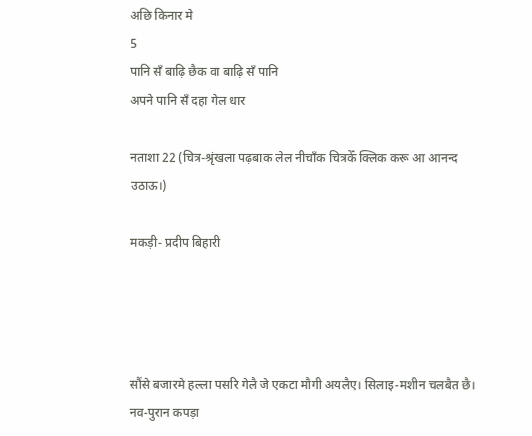अछि किनार मे
5
पानि सँ बाढ़ि छैक वा बाढ़ि सँ पानि
अपने पानि सँ दहा गेल धार

नताशा 22 (चित्र-श्रृंखला पढ़बाक लेल नीचाँक चित्रकेँ क्लिक करू आ आनन्द उठाऊ।)

मकड़ी- प्रदीप बिहारी




सौंसे बजारमे हल्ला पसरि गेलै जे एकटा मौगी अयलैए। सिलाइ-मशीन चलबैत छै। नव-पुरान कपड़ा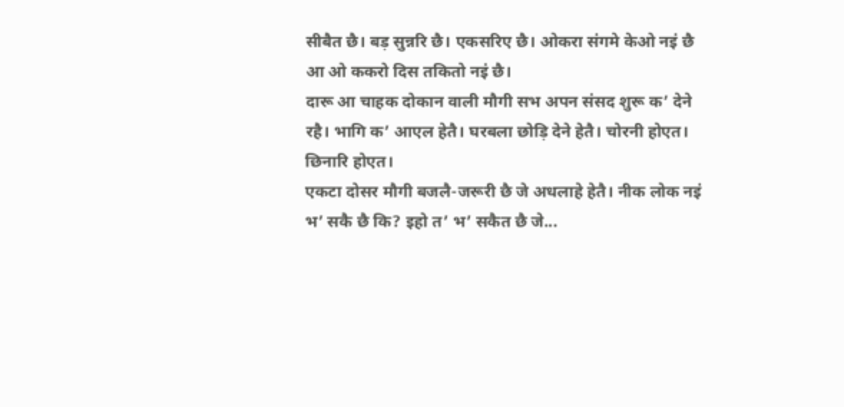सीबैत छै। बड़ सुन्नरि छै। एकसरिए छै। ओकरा संगमे केओ नइं छै आ ओ ककरो दिस तकितो नइं छै।
दारू आ चाहक दोकान वाली मौगी सभ अपन संसद शुरू क’ देने रहै। भागि क’ आएल हेतै। घरबला छोड़ि देने हेतै। चोरनी होएत। छिनारि होएत।
एकटा दोसर मौगी बजलै-जरूरी छै जे अधलाहे हेतै। नीक लोक नइं भ’ सकै छै कि? इहो त’ भ’ सकैत छै जे...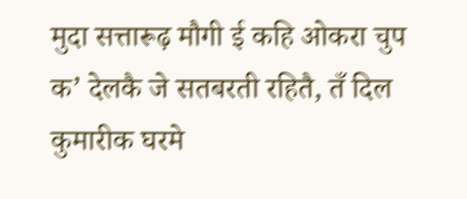मुदा सत्तारूढ़ मौगी ई कहि ओकरा चुप क’ देलकै जे सतबरती रहितै, तँ दिल कुमारीक घरमे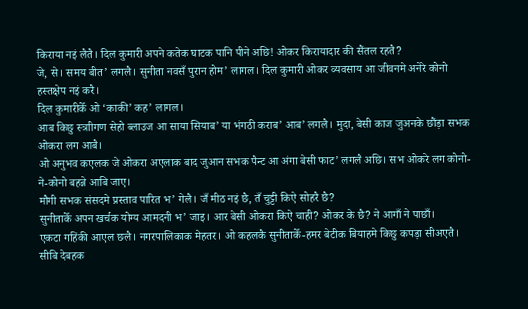किराया नइं लैतै। दिल कुमारी अपने कतेक घाटक पानि पीने अछि! ओकर किरायादार की सैंतल रहतै?
जे, से। समय बीत’ लगलै। सुनीता नवसँ पुरान होम’ लागल। दिल कुमारी ओकर व्यवसाय आ जीवनमे अनेरे कोनो हस्तक्षेप नइं करै।
दिल कुमारीकेँ ओ ‘काकी’ कह’ लागल।
आब किछु स्त्राीगण सेहो ब्लाउज आ साया सियाब’ या भंगठी कराब’ आब’ लगलै। मुदा, बेसी काज जुअनके छौंड़ा सभक ओकरा लग आबै।
ओ अनुभव कएलक जे ओकरा अएलाक बाद जुआन सभक पैन्ट आ अंगा बेसी फाट’ लगलै अछि। सभ ओकरे लग कोनो-ने-कोनो बहन्ने आबि जाए।
मौगी सभक संसदमे प्रस्ताव पारित भ’ गेलै। जँ मीठ नइं छै, तँ चुट्टी किऐ सोहरै छै?
सुनीताकेँ अपन खर्चक योग्य आमदनी भ’ जाइ। आर बेसी ओकरा किऐ चाही? ओकर के छै? ने आगाँ ने पाछाँ।
एकटा गहिंकी आएल छलै। नगरपालिकाक मेहतर। ओ कहलकै सुनीताकेँ-हमर बेटीक बियाहमे किछु कपड़ा सीअएतै। सीबि देबहक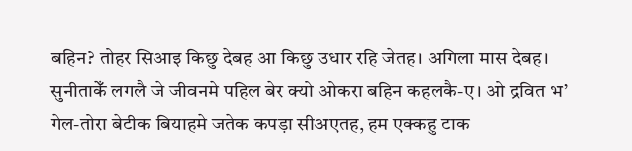बहिन? तोहर सिआइ किछु देबह आ किछु उधार रहि जेतह। अगिला मास देबह।
सुनीताकेँ लगलै जे जीवनमे पहिल बेर क्यो ओकरा बहिन कहलकै-ए। ओ द्रवित भ’ गेल-तोरा बेटीक बियाहमे जतेक कपड़ा सीअएतह, हम एक्कहु टाक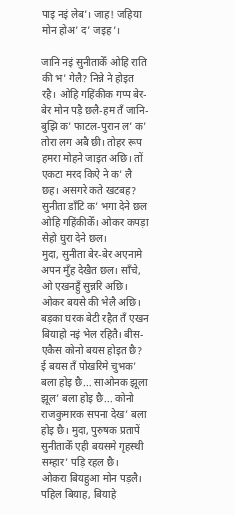पाइ नइं लेब’। जाह! जहिया मोन होअ’ द’ जइह’।

जानि नइं सुनीताकेँ ओहि राति की भ’ गेलै? निन्ने ने होइत रहै। ओहि गहिंकीक गप्प बेर-बेर मोन पड़ै छलै-हम तँ जानि-बुझि क’ फाटल-पुरान ल’ क’ तोरा लग अबै छी। तोहर रूप हमरा मोहने जाइत अछि। तों एकटा मरद किऐ ने क’ लै छह। असगरे कते खटबह?
सुनीता डाँटि क’ भगा देने छल ओहि गहिंकीकेँ। ओकर कपड़ा सेहो घुरा देने छल।
मुदा, सुनीता बेर-बेर अएनामे अपन मुँह देखैत छल। साँचे, ओ एखनहुँ सुन्नरि अछि। ओकर बयसे की भेलै अछि। बड़का घरक बेटी रहैत तँ एखन बियाहो नइं भेल रहितै। बीस-एकैस कोनो बयस होइत छै? ई बयस तँ पोखरिमे चुभक’ बला होइ छै... साओनक झूला झूल’ बला होइ छै... कोनो राजकुमारक सपना देख’ बला होइ छै। मुदा, पुरुषक प्रतापें सुनीताकेँ एही बयसमे गृहस्थी सम्हार’ पड़ि रहल छै।
ओकरा बियहुआ मोन पड़लै। पहिल बियाह, बियाहे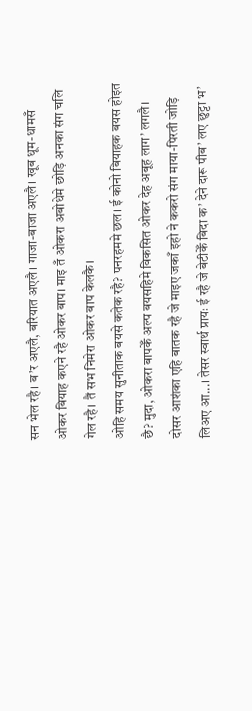सन भेल रहै। ब’र अएलै, बरियात अएलै। गाजा-बाजा अएलै। खूब धूम-धामसँ ओकर बियाह कएने रहै ओकर बाप। माइ तँ ओकरा अबोधेमे छोड़ि अनका संग चलि गेल रहै। तैं सभ निमेरा ओकर बाप केलकै।
ओहि समय सुनीताक बयसे कतेक रहै? पनरहममे छल। ई कोनो बियाहक बयस होइत छै? मुदा, ओकरा बापकेँ अल्प बयसहिमे विकसित ओकर देह अबूह लाग’ लगलै। दोसर आशंका एहि बातक रहै जे माइए जकाँ इहो ने ककरो संग माया-पिरती जोड़ि लिअए आ...। तेसर स्वार्थ प्रायः ई रहै जे बेटीकेँ बिदा क’ देने दारू पीब’ लए छुट्टा भ’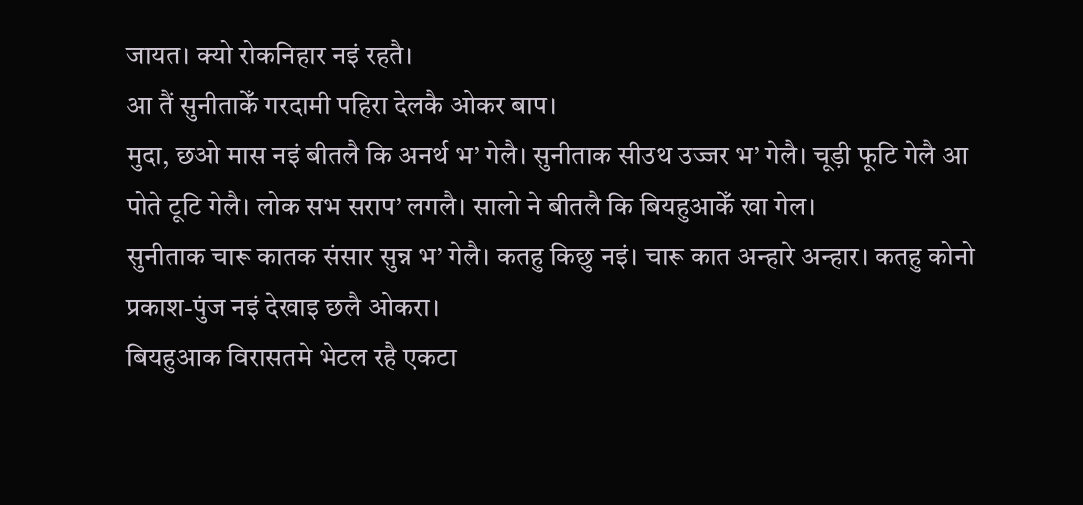जायत। क्यो रोकनिहार नइं रहतै।
आ तैं सुनीताकेँ गरदामी पहिरा देलकै ओकर बाप।
मुदा, छओ मास नइं बीतलै कि अनर्थ भ’ गेलै। सुनीताक सीउथ उज्जर भ’ गेलै। चूड़ी फूटि गेलै आ पोते टूटि गेलै। लोक सभ सराप’ लगलै। सालो ने बीतलै कि बियहुआकेँ खा गेल।
सुनीताक चारू कातक संसार सुन्न भ’ गेलै। कतहु किछु नइं। चारू कात अन्हारे अन्हार। कतहु कोनो प्रकाश-पुंज नइं देखाइ छलै ओकरा।
बियहुआक विरासतमे भेटल रहै एकटा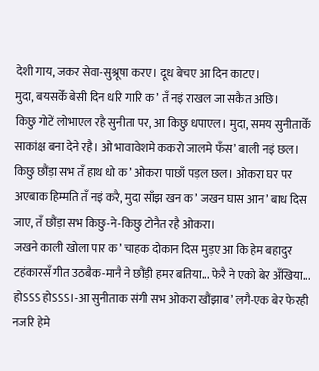देशी गाय, जकर सेवा-सुश्रूषा करए। दूध बेचए आ दिन काटए।
मुदा, बयसकेँ बेसी दिन धरि गारि क’ तँ नइं राखल जा सकैत अछि।
किछु गोटें लोभाएल रहै सुनीता पर, आ किछु धपाएल। मुदा, समय सुनीताकेँ साकांक्ष बना देने रहै। ओ भावावेशमे ककरो जालमे फँस’ बाली नइं छल।
किछु छौंड़ा सभ तँ हाथ धो क’ ओकरा पाछाँ पड़ल छल। ओकरा घर पर अएबाक हिम्मति तँ नइं करै, मुदा साँझ खन क’ जखन घास आन’ बाध दिस जाए, तँ छौंड़ा सभ किछु-ने-किछु टोनैत रहै ओकरा।
जखने काली खोला पार क’ चाहक दोकान दिस मुड़ए आ कि हेम बहादुर टहंकारसँ गीत उठबैक-मानै ने छौंड़ी हमर बतिया... फेरै ने एको बेर अँखिया... होऽऽऽ होऽऽऽ।-आ सुनीताक संगी सभ ओकरा खौंझाब’ लगै-एक बेर फेरही नजरि हेमे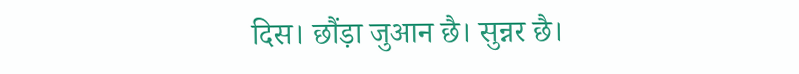दिस। छौंड़ा जुआन छै। सुन्नर छै।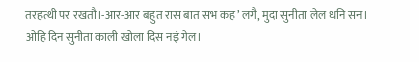तरहत्थी पर रखतौ।-आर-आर बहुत रास बात सभ कह’ लगै, मुदा सुनीता लेल धनि सन।
ओहि दिन सुनीता काली खोला दिस नइं गेल।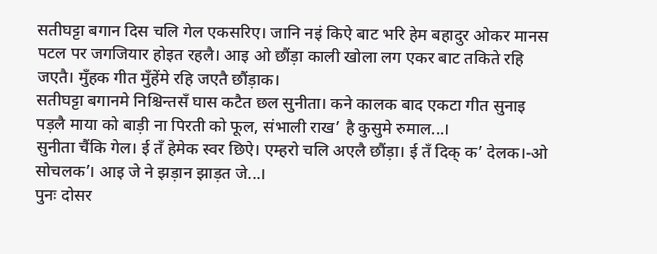सतीघट्टा बगान दिस चलि गेल एकसरिए। जानि नइं किऐ बाट भरि हेम बहादुर ओकर मानस पटल पर जगजियार होइत रहलै। आइ ओ छौंड़ा काली खोला लग एकर बाट तकिते रहि जएतै। मुँहक गीत मुँहेंमे रहि जएतै छौंड़ाक।
सतीघट्टा बगानमे निश्चिन्तसँ घास कटैत छल सुनीता। कने कालक बाद एकटा गीत सुनाइ पड़लै माया को बाड़ी ना पिरती को फूल, संभाली राख’ है कुसुमे रुमाल...।
सुनीता चैंकि गेल। ई तँ हेमेक स्वर छिऐ। एम्हरो चलि अएलै छौंड़ा। ई तँ दिक् क’ देलक।-ओ सोचलक’। आइ जे ने झड़ान झाड़त जे...।
पुनः दोसर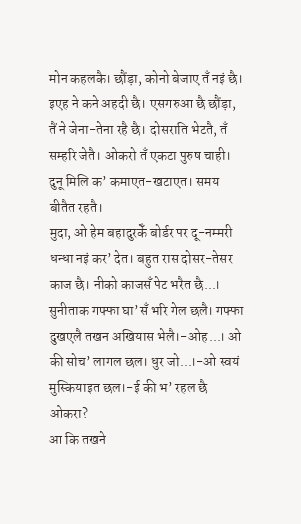मोन कहलकै। छौंड़ा, कोनो बेजाए तँ नइं छै। इएह ने कने अहदी छै। एसगरुआ छै छौंड़ा, तैं ने जेना-तेना रहै छै। दोसराति भेटतै, तँ सम्हरि जेतै। ओकरो तँ एकटा पुरुष चाही। दुनू मिलि क’ कमाएत-खटाएत। समय बीतैत रहतै।
मुदा, ओ हेम बहादुरकेँ बोर्डर पर दू-नम्मरी धन्धा नइं कर’ देत। बहुत रास दोसर-तेसर काज छै। नीको काजसँ पेट भरैत छै...।
सुनीताक गफ्फा घा’सँ भरि गेल छलै। गफ्फा दुखएलै तखन अखियास भेलै।-ओह...। ओ की सोच’ लागल छल। धुर जो...।-ओ स्वयं मुस्कियाइत छल।-ई की भ’ रहल छै ओकरा?
आ कि तखने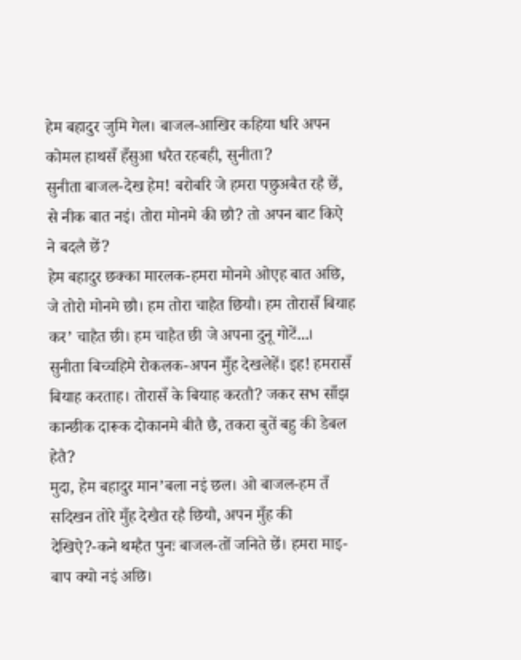हेम बहादुर जुमि गेल। बाजल-आखिर कहिया धरि अपन कोमल हाथसँ हँसुआ धरैत रहबही, सुनीता?
सुनीता बाजल-देख हेम! बरोबरि जे हमरा पछुअबैत रहै छें, से नीक बात नइं। तोरा मोनमे की छौ? तो अपन बाट किऐ ने बदलै छें?
हेम बहादुर छक्का मारलक-हमरा मोनमे ओएह बात अछि, जे तोरो मोनमे छौ। हम तोरा चाहैत छियौ। हम तोरासँ बियाह कर’ चाहैत छी। हम चाहैत छी जे अपना दुनू गोटें...।
सुनीता बिच्चहिमे रोकलक-अपन मुँह देखलेहें। इह! हमरासँ बियाह करताह। तोरासँ के बियाह करतौ? जकर सभ साँझ कान्छीक दारूक दोकानमे बीतै छै, तकरा बुतें बहु की डेबल हेतै?
मुदा, हेम बहादुर मान’बला नइं छल। ओ बाजल-हम तँ सदिखन तोरे मुँह देखैत रहै छियौ, अपन मुँह की देखिऐ?-कने थम्हैत पुनः बाजल-तों जनिते छें। हमरा माइ-बाप क्यो नइं अछि।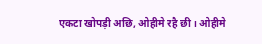एकटा खोपड़ी अछि, ओहीमे रहै छी। ओहीमे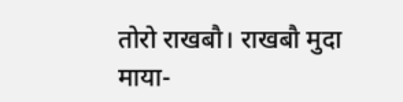तोरो राखबौ। राखबौ मुदा माया-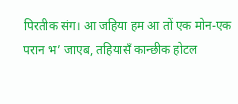पिरतीक संग। आ जहिया हम आ तों एक मोन-एक परान भ’ जाएब, तहियासँ कान्छीक होटल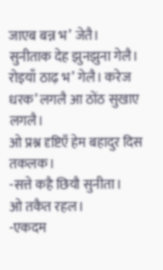जाएब बन्न भ’ जेतै।
सुनीताक देह झुनझुना गेलै। रोइयाँ ठाढ़ भ’ गेलै। करेज धरक’ लगलै आ ठोंठ सुखाए लगलै।
ओ प्रश्न दृष्टिएँ हेम बहादुर दिस तकलक।
-सत्ते कहै छियौ सुनीता।
ओ तकैत रहल।
-एकदम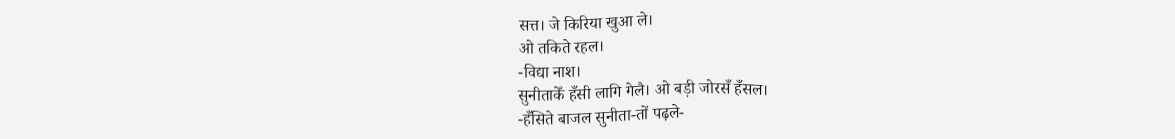सत्त। जे किरिया खुआ ले।
ओ तकिते रहल।
-विद्या नाश।
सुनीताकेँ हँसी लागि गेलै। ओ बड़ी जोरसँ हँसल।
-हँसिते बाजल सुनीता-तों पढ़ले-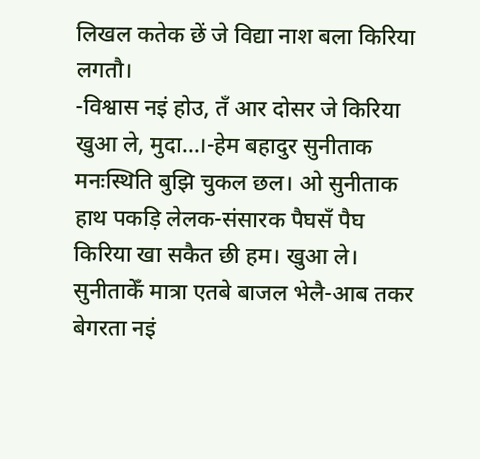लिखल कतेक छें जे विद्या नाश बला किरिया लगतौ।
-विश्वास नइं होउ, तँ आर दोसर जे किरिया खुआ ले, मुदा...।-हेम बहादुर सुनीताक मनःस्थिति बुझि चुकल छल। ओ सुनीताक हाथ पकड़ि लेलक-संसारक पैघसँ पैघ किरिया खा सकैत छी हम। खुआ ले।
सुनीताकेँ मात्रा एतबे बाजल भेलै-आब तकर बेगरता नइं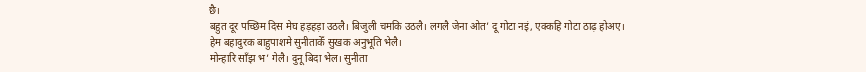छै।
बहुत दूर पच्छिम दिस मेघ हड़हड़ा उठलै। बिजुली चमकि उठलै। लगलै जेना ओत’ दू गोटा नइं, एक्कहि गोटा ठाढ़ होअए।
हेम बहादुरक बाहुपाशमे सुनीताकेँ सुखक अनुभूति भेलै।
मोन्हारि साँझ भ’ गेलै। दुनू बिदा भेल। सुनीता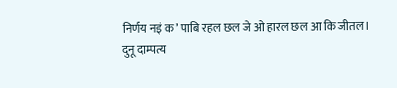निर्णय नइं क’ पाबि रहल छल जे ओ हारल छल आ कि जीतल।
दुनू दाम्पत्य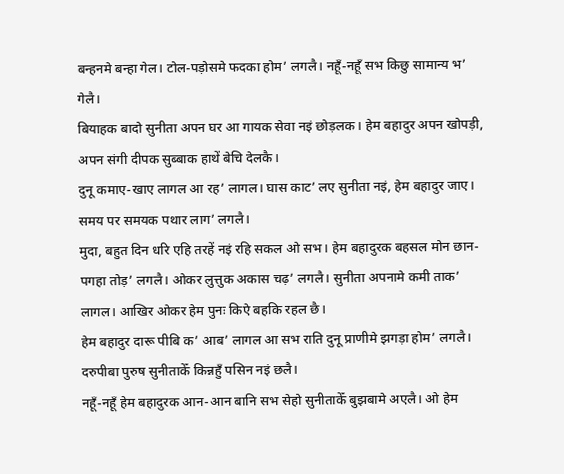बन्हनमे बन्हा गेल। टोल-पड़ोसमे फदका होम’ लगलै। नहूँ-नहूँ सभ किछु सामान्य भ’ गेलै।
बियाहक बादो सुनीता अपन घर आ गायक सेवा नइं छोड़लक। हेम बहादुर अपन खोपड़ी, अपन संगी दीपक सुब्बाक हाथें बेचि देलकै।
दुनू कमाए-खाए लागल आ रह’ लागल। घास काट’ लए सुनीता नइं, हेम बहादुर जाए।
समय पर समयक पथार लाग’ लगलै।
मुदा, बहुत दिन धरि एहि तरहें नइं रहि सकल ओ सभ। हेम बहादुरक बहसल मोन छान-पगहा तोड़’ लगलै। ओकर लुत्तुक अकास चढ़’ लगलै। सुनीता अपनामे कमी ताक’ लागल। आखिर ओकर हेम पुनः किऐ बहकि रहल छै।
हेम बहादुर दारू पीबि क’ आब’ लागल आ सभ राति दुनू प्राणीमे झगड़ा होम’ लगलै।
दरुपीबा पुरुष सुनीताकेँ किन्नहुँ पसिन नइं छलै।
नहूँ-नहूँ हेम बहादुरक आन-आन बानि सभ सेहो सुनीताकेँ बुझबामे अएलै। ओ हेम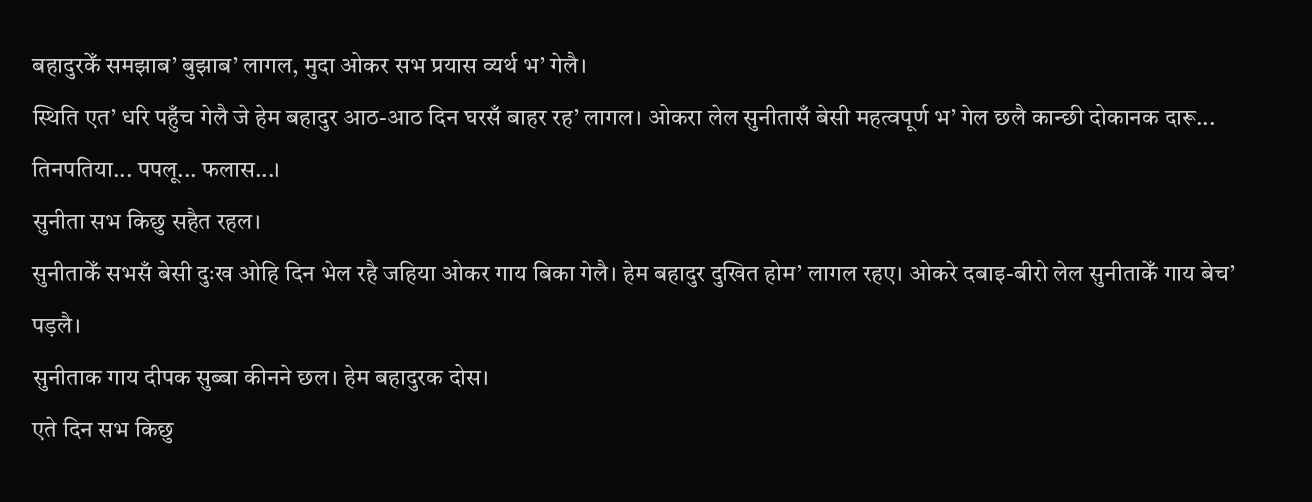बहादुरकेँ समझाब’ बुझाब’ लागल, मुदा ओकर सभ प्रयास व्यर्थ भ’ गेलै।
स्थिति एत’ धरि पहुँच गेलै जे हेम बहादुर आठ-आठ दिन घरसँ बाहर रह’ लागल। ओकरा लेल सुनीतासँ बेसी महत्वपूर्ण भ’ गेल छलै कान्छी दोकानक दारू... तिनपतिया... पपलू... फलास...।
सुनीता सभ किछु सहैत रहल।
सुनीताकेँ सभसँ बेसी दुःख ओहि दिन भेल रहै जहिया ओकर गाय बिका गेलै। हेम बहादुर दुखित होम’ लागल रहए। ओकरे दबाइ-बीरो लेल सुनीताकेँ गाय बेच’ पड़लै।
सुनीताक गाय दीपक सुब्बा कीनने छल। हेम बहादुरक दोस।
एते दिन सभ किछु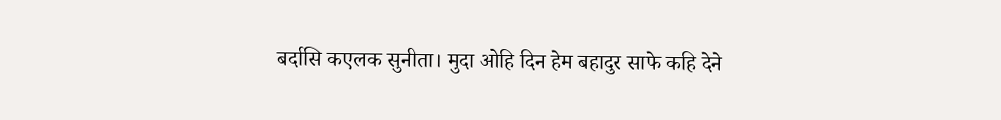बर्दासि कएलक सुनीता। मुदा ओहि दिन हेम बहादुर साफे कहि देने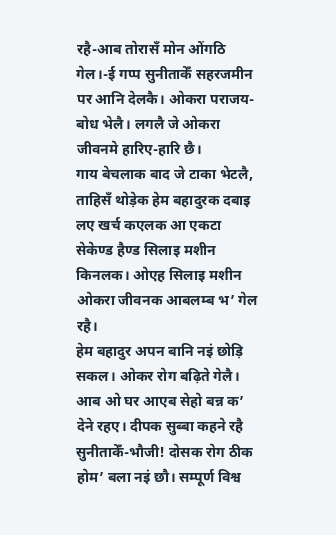रहै-आब तोरासँ मोन ओंगठि गेल।-ई गप्प सुनीताकेँ सहरजमीन पर आनि देलकै। ओकरा पराजय-बोध भेलै। लगलै जे ओकरा जीवनमे हारिए-हारि छै।
गाय बेचलाक बाद जे टाका भेटलै, ताहिसँ थोड़ेक हेम बहादुरक दबाइ लए खर्च कएलक आ एकटा सेकेण्ड हैण्ड सिलाइ मशीन किनलक। ओएह सिलाइ मशीन ओकरा जीवनक आबलम्ब भ’ गेल रहै।
हेम बहादुर अपन बानि नइं छोड़ि सकल। ओकर रोग बढ़िते गेलै। आब ओ घर आएब सेहो बन्न क’ देने रहए। दीपक सुब्बा कहने रहै सुनीताकेँ-भौजी! दोसक रोग ठीक होम’ बला नइं छौ। सम्पूर्ण विश्व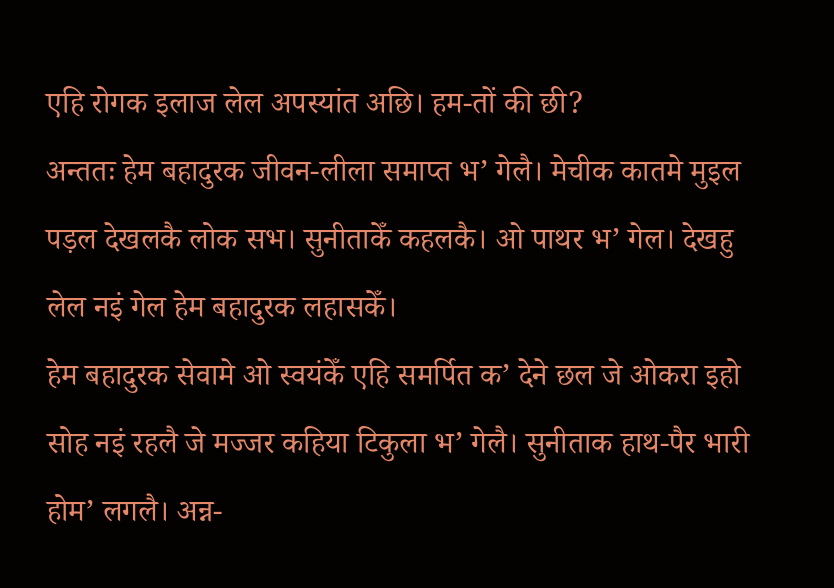एहि रोगक इलाज लेल अपस्यांत अछि। हम-तों की छी?
अन्ततः हेम बहादुरक जीवन-लीला समाप्त भ’ गेलै। मेचीक कातमे मुइल पड़ल देखलकै लोक सभ। सुनीताकेँ कहलकै। ओ पाथर भ’ गेल। देखहु लेल नइं गेल हेम बहादुरक लहासकेँ।
हेम बहादुरक सेवामे ओ स्वयंकेँ एहि समर्पित क’ देने छल जे ओकरा इहो सोह नइं रहलै जे मज्जर कहिया टिकुला भ’ गेलै। सुनीताक हाथ-पैर भारी होम’ लगलै। अन्न-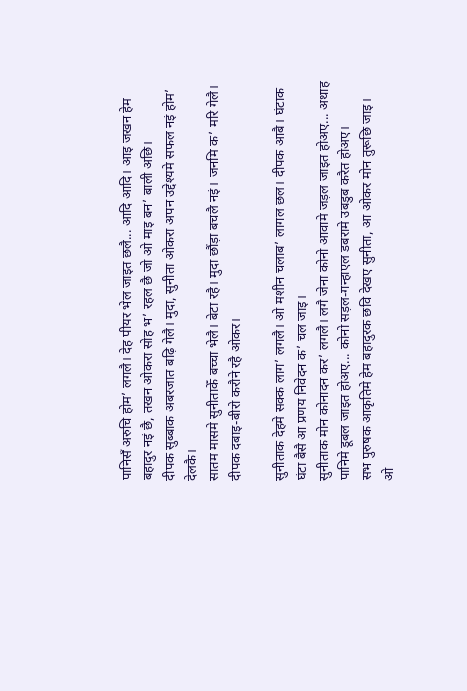पानिसँ अरुचि होम’ लगलै। देह पीयर भेल जाइत छलै... आदि आदि। आइ जखन हेम बहादुर नइं छै, तखन ओकरा सोह भ’ रहल छै जो ओ माइ बन’ बाली अछि।
दीपक सुब्बाक अबरजात बढ़ि गेलै। मुदा, सुनीता ओकरा अपन उद्देश्यमे सफल नइं होम’ देलकै।
सातम मासमे सुनीताकेँ बच्चा भेलै। बेटा रहै। मुदा छौंड़ा बचलै नइं। जनमि क’ मरि गेलै। दीपक दबाइ-बीरो करौने रहै ओकर।

सुनीताक देहमे सक्क लाग’ लगलै। ओ मशीन चलाब’ लागल छल। दीपक आबै। घंटाक घंटा बैसै आ प्रणय निवेदन क’ चल जाइ।
सुनीताक मोन कोनादन कर’ लगलै। लगै जेना कोनो आवामे जड़ल जाइत होअए... अथाह पानिमे डूबल जाइत होअए... कोनो सड़ल-गन्हाएल डबरामे उबडुब करैत होअए।
सभ पुरुषक आकृतिमे हेम बहादुरक छवि देखए सुनीता, आ ओकर मोन तुरूछि जाइ।
ओ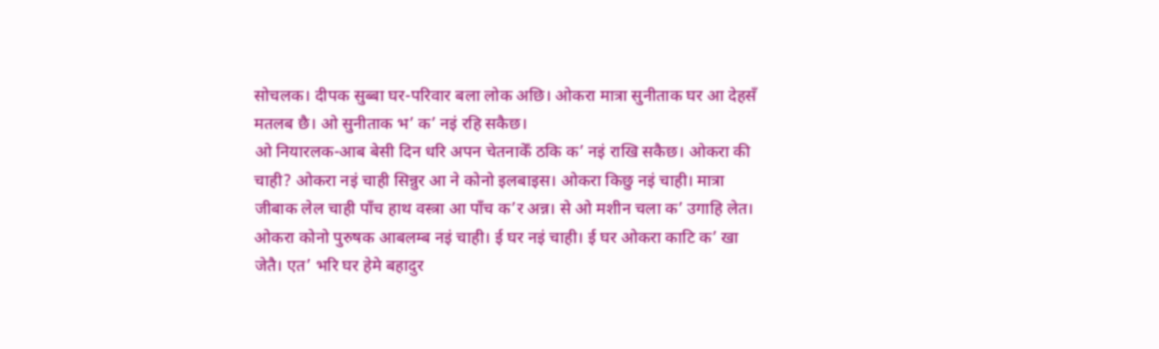सोचलक। दीपक सुब्बा घर-परिवार बला लोक अछि। ओकरा मात्रा सुनीताक घर आ देहसँ मतलब छै। ओ सुनीताक भ’ क’ नइं रहि सकैछ।
ओ नियारलक-आब बेसी दिन धरि अपन चेतनाकेँ ठकि क’ नइं राखि सकैछ। ओकरा की चाही? ओकरा नइं चाही सिन्नुर आ ने कोनो इलबाइस। ओकरा किछु नइं चाही। मात्रा जीबाक लेल चाही पाँच हाथ वस्त्रा आ पाँच क’र अन्न। से ओ मशीन चला क’ उगाहि लेत। ओकरा कोनो पुरुषक आबलम्ब नइं चाही। ई घर नइं चाही। ई घर ओकरा काटि क’ खा जेतै। एत’ भरि घर हेमे बहादुर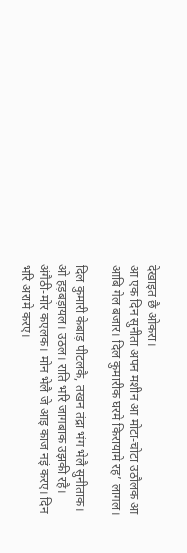देखाइत छै ओकरा।
आ एक दिन सुनीता अपन मशीन आ मोटा-चोटा उठौलक आ आबि गेल बजार। दिल कुमारीक घरमे किरायामे रह’ लागल।

दिल कुमारी केबाड़ पीटलकै, तखन तंद्रा भंग भेलै सुनीताक। ओ हड़बड़ायल। उठल। राति भरि जागबाक उझकी रहै। अंगैठी-मोर कएलक। मोन भेलै जे आइ काज नइं करए। दिन भरि अरामे करए।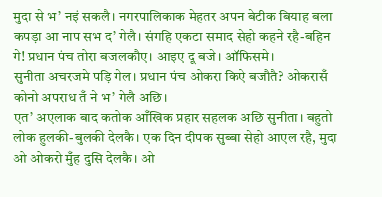मुदा से भ’ नइं सकलै। नगरपालिकाक मेहतर अपन बेटीक बियाह बला कपड़ा आ नाप सभ द’ गेलै। संगहि एकटा समाद सेहो कहने रहै-बहिन गे! प्रधान पंच तोरा बजलकौए। आइए दू बजे। ऑफिसमे।
सुनीता अचरजमे पड़ि गेल। प्रधान पंच ओकरा किऐ बजौतै? ओकरासँ कोनो अपराध तँ ने भ’ गेलै अछि।
एत’ अएलाक बाद कतोक आँखिक प्रहार सहलक अछि सुनीता। बहुतो लोक हुलकी-बुलकी देलकै। एक दिन दीपक सुब्बा सेहो आएल रहै, मुदा ओ ओकरो मुँह दुसि देलकै। ओ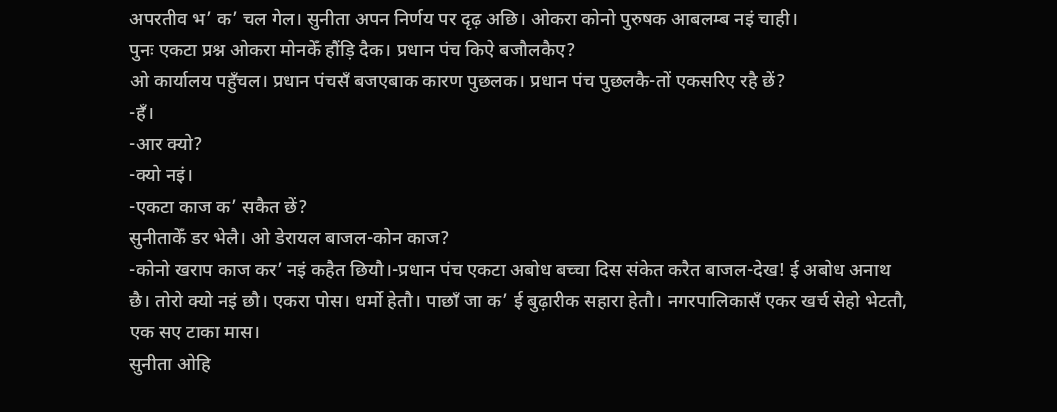अपरतीव भ’ क’ चल गेल। सुनीता अपन निर्णय पर दृढ़ अछि। ओकरा कोनो पुरुषक आबलम्ब नइं चाही।
पुनः एकटा प्रश्न ओकरा मोनकेँ हौंड़ि दैक। प्रधान पंच किऐ बजौलकैए?
ओ कार्यालय पहुँचल। प्रधान पंचसँ बजएबाक कारण पुछलक। प्रधान पंच पुछलकै-तों एकसरिए रहै छें?
-हँ।
-आर क्यो?
-क्यो नइं।
-एकटा काज क’ सकैत छें?
सुनीताकेँ डर भेलै। ओ डेरायल बाजल-कोन काज?
-कोनो खराप काज कर’ नइं कहैत छियौ।-प्रधान पंच एकटा अबोध बच्चा दिस संकेत करैत बाजल-देख! ई अबोध अनाथ छै। तोरो क्यो नइं छौ। एकरा पोस। धर्मो हेतौ। पाछाँ जा क’ ई बुढ़ारीक सहारा हेतौ। नगरपालिकासँ एकर खर्च सेहो भेटतौ, एक सए टाका मास।
सुनीता ओहि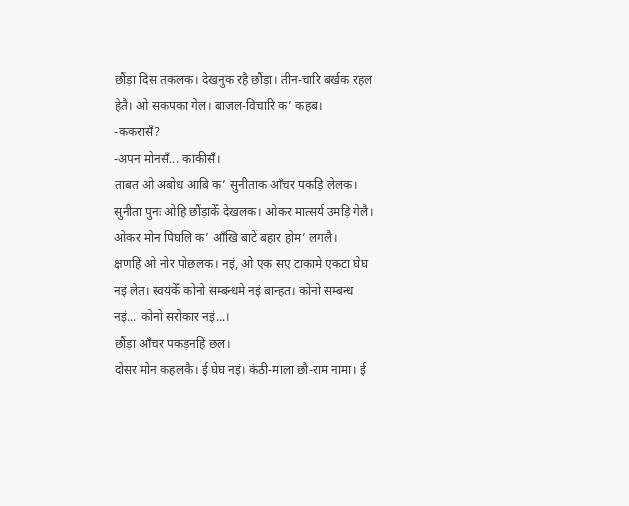छौंड़ा दिस तकलक। देखनुक रहै छौंड़ा। तीन-चारि बर्खक रहल हेतै। ओ सकपका गेल। बाजल-विचारि क’ कहब।
-ककरासँ?
-अपन मोनसँ... काकीसँ।
ताबत ओ अबोध आबि क’ सुनीताक आँचर पकड़ि लेलक। सुनीता पुनः ओहि छौंड़ाकेँ देखलक। ओकर मात्सर्य उमड़ि गेलै। ओकर मोन पिघलि क’ आँखि बाटें बहार होम’ लगलै।
क्षणहिं ओ नोर पोछलक। नइं, ओ एक सए टाकामे एकटा घेघ नइं लेत। स्वयंकेँ कोनो सम्बन्धमे नइं बान्हत। कोनो सम्बन्ध नइं... कोनो सरोकार नइं...।
छौंड़ा आँचर पकड़नहिं छल।
दोसर मोन कहलकै। ई घेघ नइं। कंठी-माला छौ-राम नामा। ई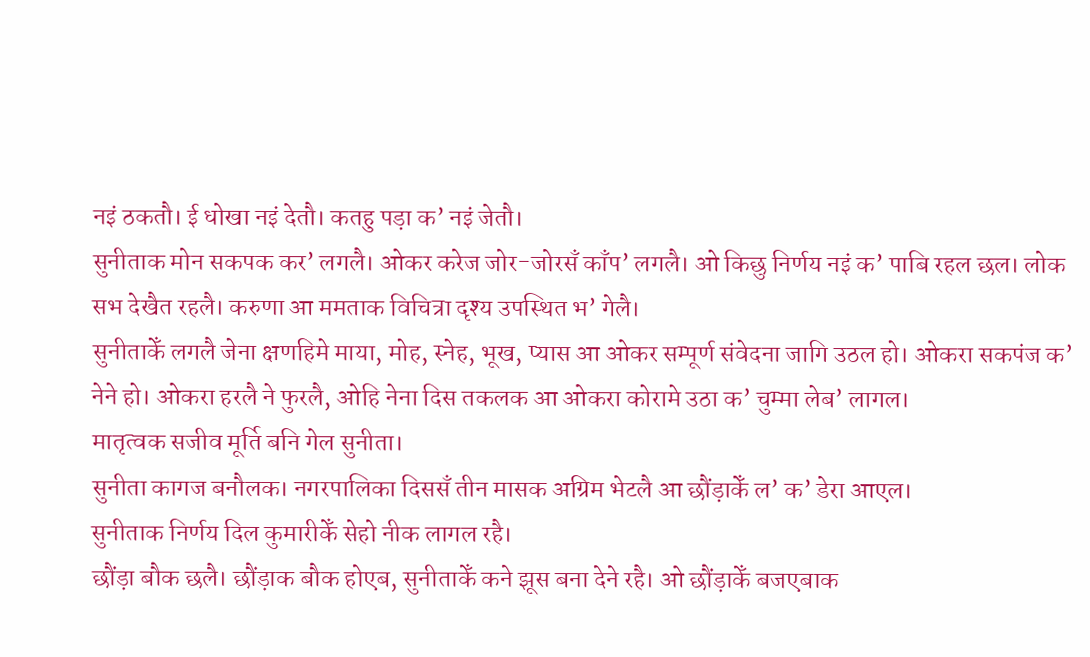नइं ठकतौ। ई धोखा नइं देतौ। कतहु पड़ा क’ नइं जेतौ।
सुनीताक मोन सकपक कर’ लगलै। ओकर करेज जोर-जोरसँ काँप’ लगलै। ओ किछु निर्णय नइं क’ पाबि रहल छल। लोक सभ देखैत रहलै। करुणा आ ममताक विचित्रा दृश्य उपस्थित भ’ गेलै।
सुनीताकेँ लगलै जेना क्षणहिमे माया, मोह, स्नेह, भूख, प्यास आ ओकर सम्पूर्ण संवेदना जागि उठल हो। ओकरा सकपंज क’ नेने हो। ओकरा हरलै ने फुरलै, ओहि नेना दिस तकलक आ ओकरा कोरामे उठा क’ चुम्मा लेब’ लागल।
मातृत्वक सजीव मूर्ति बनि गेल सुनीता।
सुनीता कागज बनौलक। नगरपालिका दिससँ तीन मासक अग्रिम भेटलै आ छौंड़ाकेँ ल’ क’ डेरा आएल।
सुनीताक निर्णय दिल कुमारीकेँ सेहो नीक लागल रहै।
छौंड़ा बौक छलै। छौंड़ाक बौक होएब, सुनीताकेँ कने झूस बना देने रहै। ओ छौंड़ाकेँ बजएबाक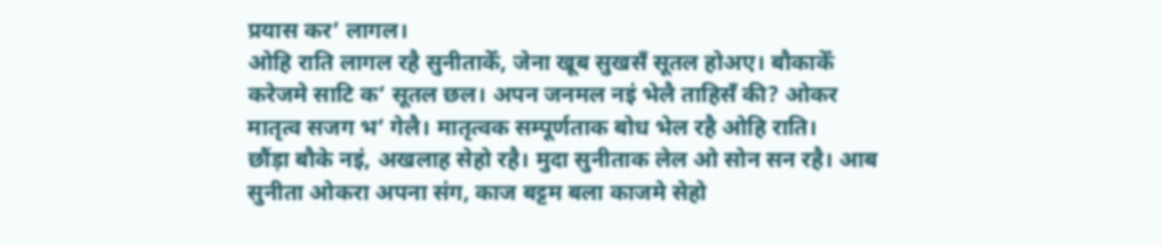प्रयास कर’ लागल।
ओहि राति लागल रहै सुनीताकेँ, जेना खूब सुखसँ सूतल होअए। बौकाकेँ करेजमे साटि क’ सूतल छल। अपन जनमल नइं भेलै ताहिसँ की? ओकर मातृत्व सजग भ’ गेलै। मातृत्वक सम्पूर्णताक बोध भेल रहै ओहि राति।
छौंड़ा बौके नइं, अखलाह सेहो रहै। मुदा सुनीताक लेल ओ सोन सन रहै। आब सुनीता ओकरा अपना संग, काज बट्टम बला काजमे सेहो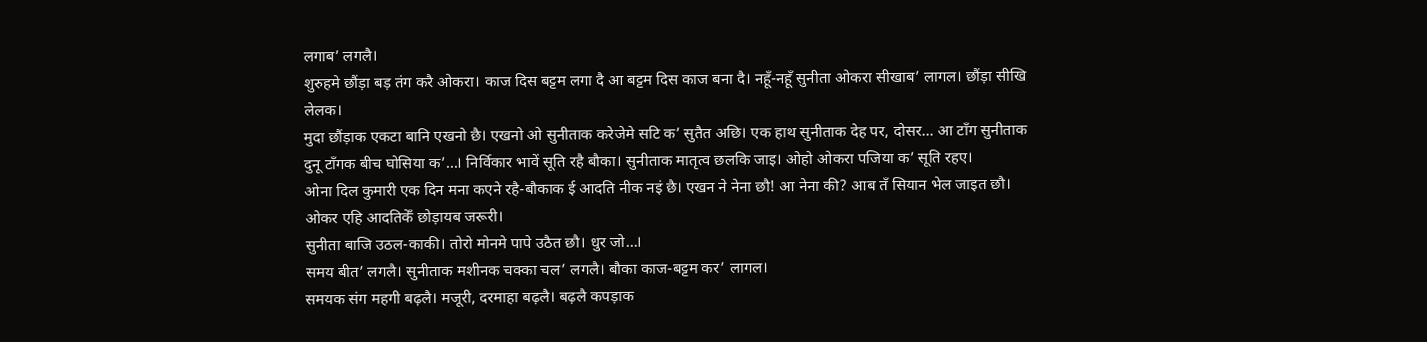लगाब’ लगलै।
शुरुहमे छौंड़ा बड़ तंग करै ओकरा। काज दिस बट्टम लगा दै आ बट्टम दिस काज बना दै। नहूँ-नहूँ सुनीता ओकरा सीखाब’ लागल। छौंड़ा सीखि लेलक।
मुदा छौंड़ाक एकटा बानि एखनो छै। एखनो ओ सुनीताक करेजेमे सटि क’ सुतैत अछि। एक हाथ सुनीताक देह पर, दोसर... आ टाँग सुनीताक दुनू टाँगक बीच घोसिया क’...। निर्विकार भावें सूति रहै बौका। सुनीताक मातृत्व छलकि जाइ। ओहो ओकरा पजिया क’ सूति रहए।
ओना दिल कुमारी एक दिन मना कएने रहै-बौकाक ई आदति नीक नइं छै। एखन ने नेना छौ! आ नेना की? आब तँ सियान भेल जाइत छौ। ओकर एहि आदतिकेँ छोड़ायब जरूरी।
सुनीता बाजि उठल-काकी। तोरो मोनमे पापे उठैत छौ। धुर जो...।
समय बीत’ लगलै। सुनीताक मशीनक चक्का चल’ लगलै। बौका काज-बट्टम कर’ लागल।
समयक संग महगी बढ़लै। मजूरी, दरमाहा बढ़लै। बढ़लै कपड़ाक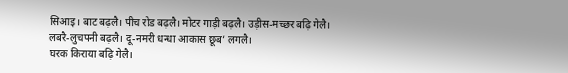सिआइ। बाट बढ़लै। पीच रोड बढ़लै। मोटर गाड़ी बढ़लै। उड़ीस-मच्छर बढ़ि गेलै। लबरै-लुचपनी बढ़लै। दू-नमरी धन्धा आकास छूब’ लगलै।
घरक किराया बढ़ि गेलै।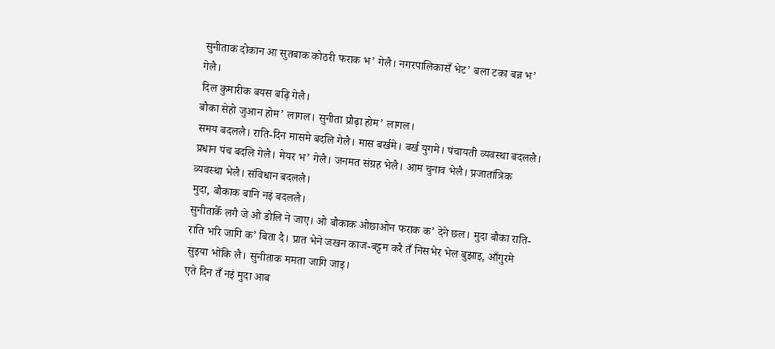सुनीताक दोकान आ सुतबाक कोठरी फराक भ’ गेलै। नगरपालिकासँ भेट’ बला टका बन्न भ’ गेलै।
दिल कुमारीक बयस बढ़ि गेलै।
बौका सेहो जुआन होम’ लागल। सुनीता प्रौढ़ा होम’ लागल।
समय बदललै। राति-दिन मासमे बदलि गेलै। मास बर्खमे। बर्ख युगमे। पंचायती व्यवस्था बदललै। प्रधान पंच बदलि गेलै। मेयर भ’ गेलै। जनमत संग्रह भेलै। आम चुनाव भेलै। प्रजातांत्रिक व्यवस्था भेलै। संविधान बदललै।
मुदा, बौकाक बानि नइं बदललै।
सुनीताकेँ लगै जे ओ डोलि ने जाए। ओ बौकाक ओछाओन फराक क’ देने छल। मुदा बौका राति-राति भरि जागि क’ बिता दै। प्रात भेने जखन काज-बट्टम करै तँ निसभेर भेल बुझाइ, आँगुरमे सुइया भोंकि लै। सुनीताक ममता जागि जाइ।
एते दिन तँ नइं मुदा आब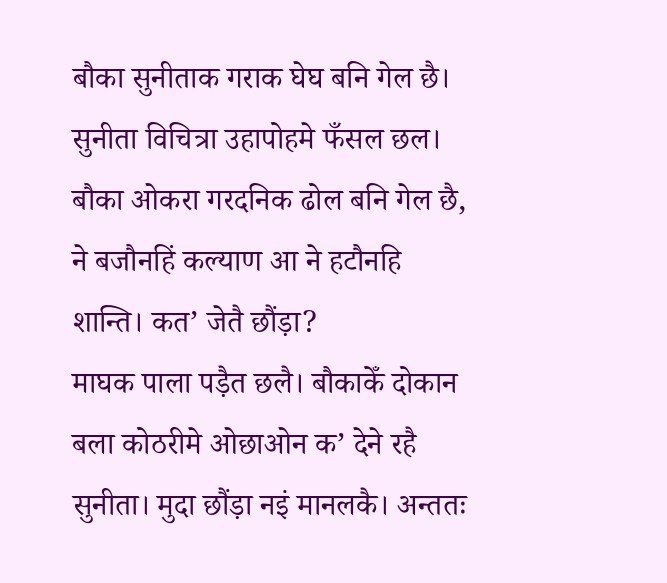बौका सुनीताक गराक घेघ बनि गेल छै। सुनीता विचित्रा उहापोहमे फँसल छल। बौका ओकरा गरदनिक ढोल बनि गेल छै, ने बजौनहिं कल्याण आ ने हटौनहि शान्ति। कत’ जेतै छौंड़ा?
माघक पाला पड़ैत छलै। बौकाकेँ दोकान बला कोठरीमे ओछाओन क’ देने रहै सुनीता। मुदा छौंड़ा नइं मानलकै। अन्ततः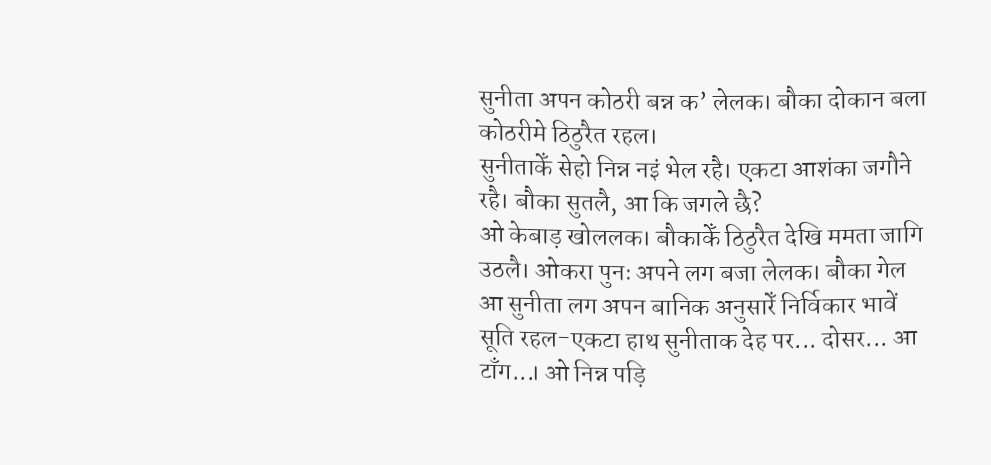सुनीता अपन कोठरी बन्न क’ लेलक। बौका दोकान बला कोठरीमे ठिठुरैत रहल।
सुनीताकेँ सेहो निन्न नइं भेल रहै। एकटा आशंका जगौने रहै। बौका सुतलै, आ कि जगले छै?
ओ केबाड़ खोललक। बौकाकेँ ठिठुरैत देखि ममता जागि उठलै। ओकरा पुनः अपने लग बजा लेलक। बौका गेल आ सुनीता लग अपन बानिक अनुसारेँ निर्विकार भावें सूति रहल-एकटा हाथ सुनीताक देह पर... दोसर... आ टाँग...। ओ निन्न पड़ि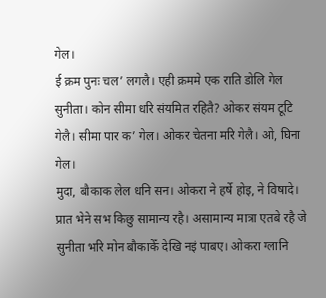गेल।
ई क्रम पुनः चल’ लगलै। एही क्रममे एक राति डोलि गेल सुनीता। कोन सीमा धरि संयमित रहितै? ओकर संयम टूटि गेलै। सीमा पार क’ गेल। ओकर चेतना मरि गेलै। ओ, घिना गेल।
मुदा, बौकाक लेल धनि सन। ओकरा ने हर्षे होइ, ने विषादे।
प्रात भेने सभ किछु सामान्य रहै। असामान्य मात्रा एतबे रहै जे सुनीता भरि मोन बौकाकेँ देखि नइं पाबए। ओकरा ग्लानि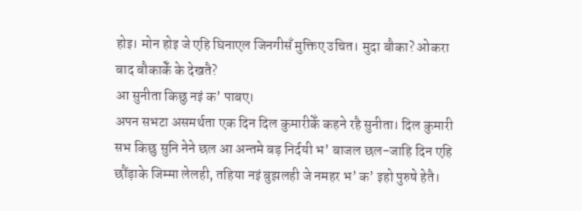होइ। मोन होइ जे एहि घिनाएल जिनगीसँ मुक्तिए उचित। मुदा बौका? ओकरा बाद बौकाकेँ के देखतै?
आ सुनीता किछु नइं क’ पाबए।
अपन सभटा असमर्थता एक दिन दिल कुमारीकेँ कहने रहै सुनीता। दिल कुमारी सभ किछु सुनि नेने छल आ अन्तमे बड़ निर्दयी भ’ बाजल छल-जाहि दिन एहि छौंड़ाके जिम्मा लेलही, तहिया नइं बुझलही जे नमहर भ’ क’ इहो पुरुषे हेतै।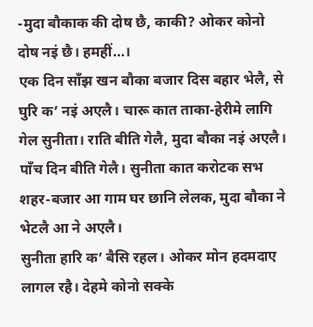-मुदा बौकाक की दोष छै, काकी? ओकर कोनो दोष नइं छै। हमहीं...।
एक दिन साँझ खन बौका बजार दिस बहार भेलै, से घुरि क’ नइं अएलै। चारू कात ताका-हेरीमे लागि गेल सुनीता। राति बीति गेलै, मुदा बौका नइं अएलै।
पाँच दिन बीति गेलै। सुनीता कात करोटक सभ शहर-बजार आ गाम घर छानि लेलक, मुदा बौका ने भेटलै आ ने अएलै।
सुनीता हारि क’ बैसि रहल। ओकर मोन हदमदाए लागल रहै। देहमे कोनो सक्के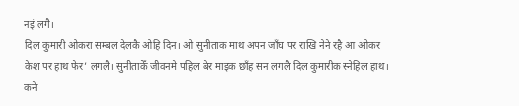नइं लगै।
दिल कुमारी ओकरा सम्बल देलकै ओहि दिन। ओ सुनीताक माथ अपन जाँघ पर राखि नेने रहै आ ओकर केश पर हाथ फेर’ लगलै। सुनीताकेँ जीवनमे पहिल बेर माइक छाँह सन लगलै दिल कुमारीक स्नेहिल हाथ।
कने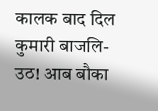कालक बाद दिल कुमारी बाजलि-उठ! आब बौका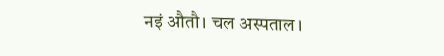नइं औतौ। चल अस्पताल।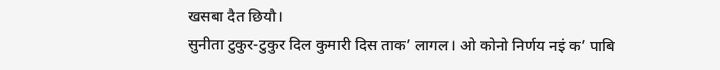खसबा दैत छियौ।
सुनीता टुकुर-टुकुर दिल कुमारी दिस ताक’ लागल। ओ कोनो निर्णय नइं क’ पाबि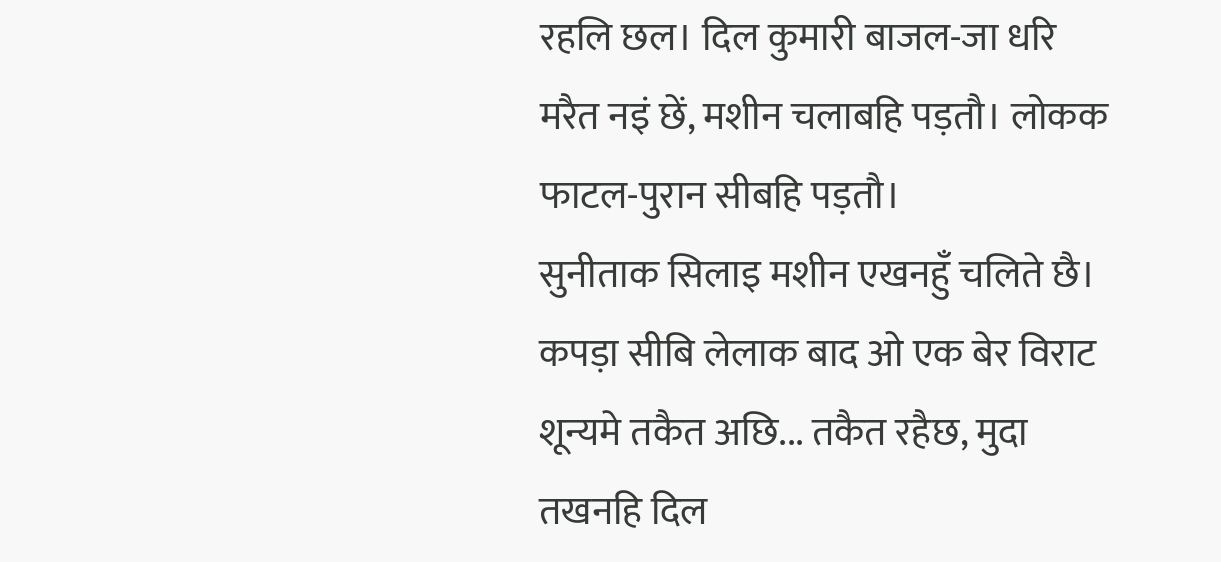रहलि छल। दिल कुमारी बाजल-जा धरि मरैत नइं छें, मशीन चलाबहि पड़तौ। लोकक फाटल-पुरान सीबहि पड़तौ।
सुनीताक सिलाइ मशीन एखनहुँ चलिते छै। कपड़ा सीबि लेलाक बाद ओ एक बेर विराट शून्यमे तकैत अछि... तकैत रहैछ, मुदा तखनहि दिल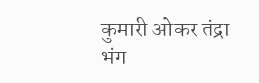कुमारी ओकर तंद्रा भंग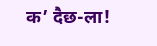क’ दैछ-ला!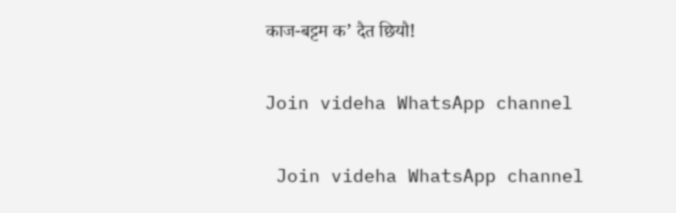काज-बट्टम क’ दैत छियौ!

Join videha WhatsApp channel

 Join videha WhatsApp channel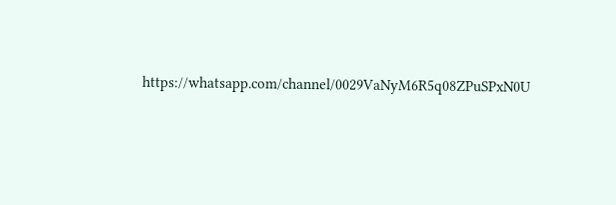https://whatsapp.com/channel/0029VaNyM6R5q08ZPuSPxN0U